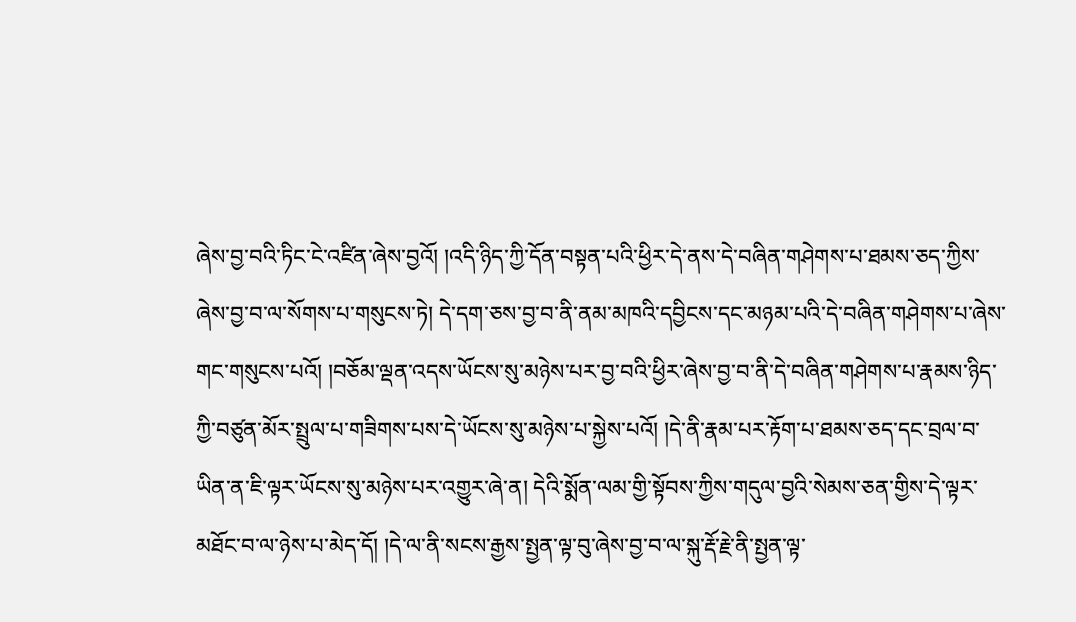ཞེས་བྱ་བའི་ཏིང་ངེ་འཛིན་ཞེས་བྱའོ། །འདི་ཉིད་ཀྱི་དོན་བསྟན་པའི་ཕྱིར་དེ་ནས་དེ་བཞིན་གཤེགས་པ་ཐམས་ཅད་ཀྱིས་ཞེས་བྱ་བ་ལ་སོགས་པ་གསུངས་ཏེ། དེ་དག་ཅས་བྱ་བ་ནི་ནམ་མཁའི་དབྱིངས་དང་མཉམ་པའི་དེ་བཞིན་གཤེགས་པ་ཞེས་གང་གསུངས་པའོ། །བཅོམ་ལྡན་འདས་ཡོངས་སུ་མཉེས་པར་བྱ་བའི་ཕྱིར་ཞེས་བྱ་བ་ནི་དེ་བཞིན་གཤེགས་པ་རྣམས་ཉིད་ཀྱི་བཙུན་མོར་སྤྲུལ་པ་གཟིགས་པས་དེ་ཡོངས་སུ་མཉེས་པ་སྐྱེས་པའོ། །དེ་ནི་རྣམ་པར་རྟོག་པ་ཐམས་ཅད་དང་བྲལ་བ་ཡིན་ན་ཇི་ལྟར་ཡོངས་སུ་མཉེས་པར་འགྱུར་ཞེ་ན། དེའི་སྨོན་ལམ་གྱི་སྟོབས་ཀྱིས་གདུལ་བྱའི་སེམས་ཅན་གྱིས་དེ་ལྟར་མཐོང་བ་ལ་ཉེས་པ་མེད་དོ། །དེ་ལ་ནི་སངས་རྒྱས་སྤྱན་ལྟ་བུ་ཞེས་བྱ་བ་ལ་སྐུ་རྡོ་རྗེ་ནི་སྤྱན་ལྟ་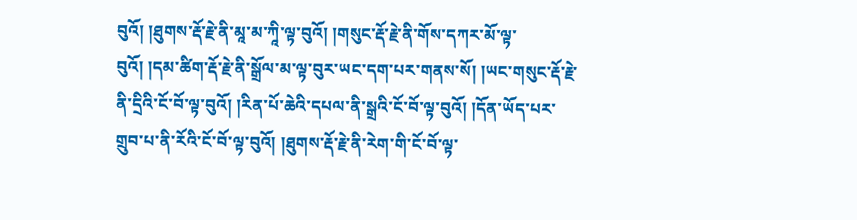བུའོ། །ཐུགས་རྡོ་རྗེ་ནི་མཱ་མ་ཀཱི་ལྟ་བུའོ། །གསུང་རྡོ་རྗེ་ནི་གོས་དཀར་མོ་ལྟ་བུའོ། །དམ་ཚིག་རྡོ་རྗེ་ནི་སྒྲོལ་མ་ལྟ་བུར་ཡང་དག་པར་གནས་སོ། །ཡང་གསུང་རྡོ་རྗེ་ནི་དྲིའི་ངོ་བོ་ལྟ་བུའོ། །རིན་པོ་ཆེའི་དཔལ་ནི་སྒྲའི་ངོ་བོ་ལྟ་བུའོ། །དོན་ཡོད་པར་གྲུབ་པ་ནི་རོའི་ངོ་བོ་ལྟ་བུའོ། །ཐུགས་རྡོ་རྗེ་ནི་རེག་གི་ངོ་བོ་ལྟ་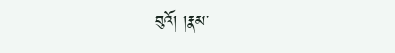བུའོ། །རྣམ་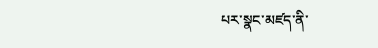པར་སྣང་མཛད་ནི་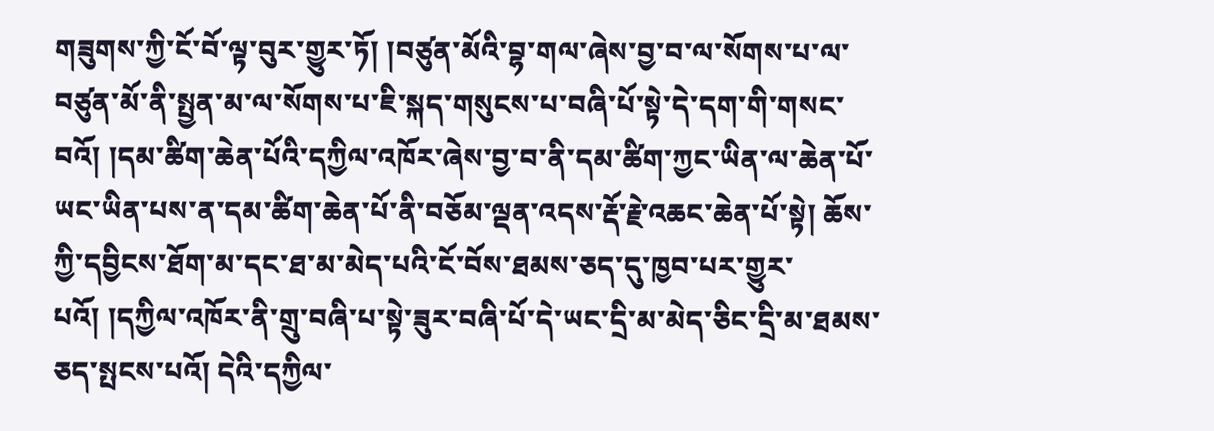གཟུགས་ཀྱི་ངོ་བོ་ལྟ་བུར་གྱུར་ཏོ། །བཙུན་མོའི་བྷ་གལ་ཞེས་བྱ་བ་ལ་སོགས་པ་ལ་བཙུན་མོ་ནི་སྤྱན་མ་ལ་སོགས་པ་ཇི་སྐད་གསུངས་པ་བཞི་པོ་སྟེ་དེ་དག་གི་གསང་བའོ། །དམ་ཚིག་ཆེན་པོའི་དཀྱིལ་འཁོར་ཞེས་བྱ་བ་ནི་དམ་ཚིག་ཀྱང་ཡིན་ལ་ཆེན་པོ་ཡང་ཡིན་པས་ན་དམ་ཚིག་ཆེན་པོ་ནི་བཅོམ་ལྡན་འདས་རྡོ་རྗེ་འཆང་ཆེན་པོ་སྟེ། ཆོས་ཀྱི་དབྱིངས་ཐོག་མ་དང་ཐ་མ་མེད་པའི་ངོ་བོས་ཐམས་ཅད་དུ་ཁྱབ་པར་གྱུར་པའོ། །དཀྱིལ་འཁོར་ནི་གྲུ་བཞི་པ་སྟེ་ཟུར་བཞི་པོ་དེ་ཡང་དྲི་མ་མེད་ཅིང་དྲི་མ་ཐམས་ཅད་སྤངས་པའོ། དེའི་དཀྱིལ་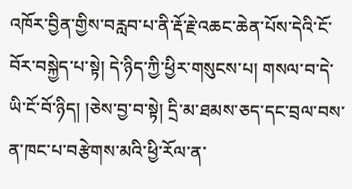འཁོར་བྱིན་གྱིས་བརླབ་པ་ནི་རྡོ་རྗེ་འཆང་ཆེན་པོས་དེའི་ངོ་བོར་བསྐྱེད་པ་སྟེ། དེ་ཉིད་ཀྱི་ཕྱིར་གསུངས་པ། གསལ་བ་དེ་ཡི་ངོ་བོ་ཉིད། །ཅེས་བྱ་བ་སྟེ། དྲི་མ་ཐམས་ཅད་དང་བྲལ་བས་ན་ཁང་པ་བརྩེགས་མའི་ཕྱི་རོལ་ན་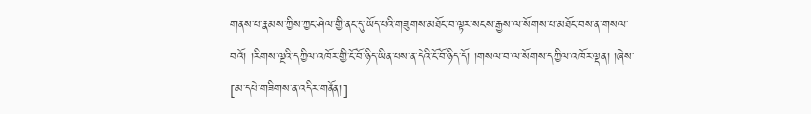གནས་པ་རྣམས་ཀྱིས་ཀྱང་ཤེལ་གྱི་ནང་དུ་ཡོད་པའི་གཟུགས་མཐོང་བ་ལྟར་སངས་རྒྱས་ལ་སོགས་པ་མཐོང་བས་ན་གསལ་བའོ། །རིགས་ལྔའི་དཀྱིལ་འཁོར་གྱི་ངོ་བོ་ཉིད་ཡིན་པས་ན་དེའི་ངོ་བོ་ཉིད་དོ། །གསལ་བ་ལ་སོགས་དཀྱིལ་འཁོར་ལྡན། །ཞེས་
[མ་དཔེ་གཟིགས་ན་འདིར་གནོན།]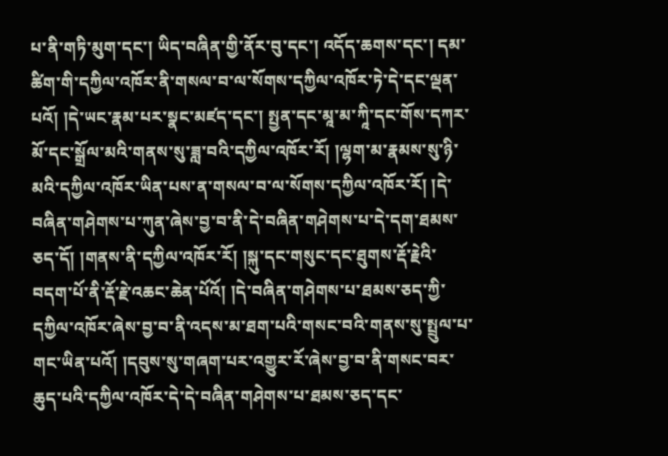པ་ནི་གཏི་མུག་དང་། ཡིད་བཞིན་གྱི་ནོར་བུ་དང་། འདོད་ཆགས་དང་། དམ་ཚིག་གི་དཀྱིལ་འཁོར་ནི་གསལ་བ་ལ་སོགས་དཀྱིལ་འཁོར་ཏེ་དེ་དང་ལྡན་པའོ། །དེ་ཡང་རྣམ་པར་སྣང་མཛད་དང་། སྤྱན་དང་མཱ་མ་ཀཱི་དང་གོས་དཀར་མོ་དང་སྒྲོལ་མའི་གནས་སུ་ཟླ་བའི་དཀྱིལ་འཁོར་རོ། །ལྷག་མ་རྣམས་སུ་ཉི་མའི་དཀྱིལ་འཁོར་ཡིན་པས་ན་གསལ་བ་ལ་སོགས་དཀྱིལ་འཁོར་རོ། །དེ་བཞིན་གཤེགས་པ་ཀུན་ཞེས་བྱ་བ་ནི་དེ་བཞིན་གཤེགས་པ་དེ་དག་ཐམས་ཅད་དོ། །གནས་ནི་དཀྱིལ་འཁོར་རོ། །སྐུ་དང་གསུང་དང་ཐུགས་རྡོ་རྗེའི་བདག་པོ་ནི་རྡོ་རྗེ་འཆང་ཆེན་པོའོ། །དེ་བཞིན་གཤེགས་པ་ཐམས་ཅད་ཀྱི་དཀྱིལ་འཁོར་ཞེས་བྱ་བ་ནི་འདས་མ་ཐག་པའི་གསང་བའི་གནས་སུ་སྤྲུལ་པ་གང་ཡིན་པའོ། །དབུས་སུ་གཞག་པར་འགྱུར་རོ་ཞེས་བྱ་བ་ནི་གསང་བར་ཆུད་པའི་དཀྱིལ་འཁོར་དེ་དེ་བཞིན་གཤེགས་པ་ཐམས་ཅད་དང་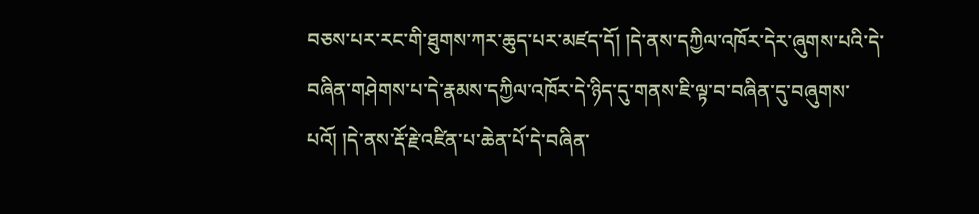བཅས་པར་རང་གི་ཐུགས་ཀར་ཆུད་པར་མཛད་དོ། །དེ་ནས་དཀྱིལ་འཁོར་དེར་ཞུགས་པའི་དེ་བཞིན་གཤེགས་པ་དེ་རྣམས་དཀྱིལ་འཁོར་དེ་ཉིད་དུ་གནས་ཇི་ལྟ་བ་བཞིན་དུ་བཞུགས་པའོ། །དེ་ནས་རྡོ་རྗེ་འཛིན་པ་ཆེན་པོ་དེ་བཞིན་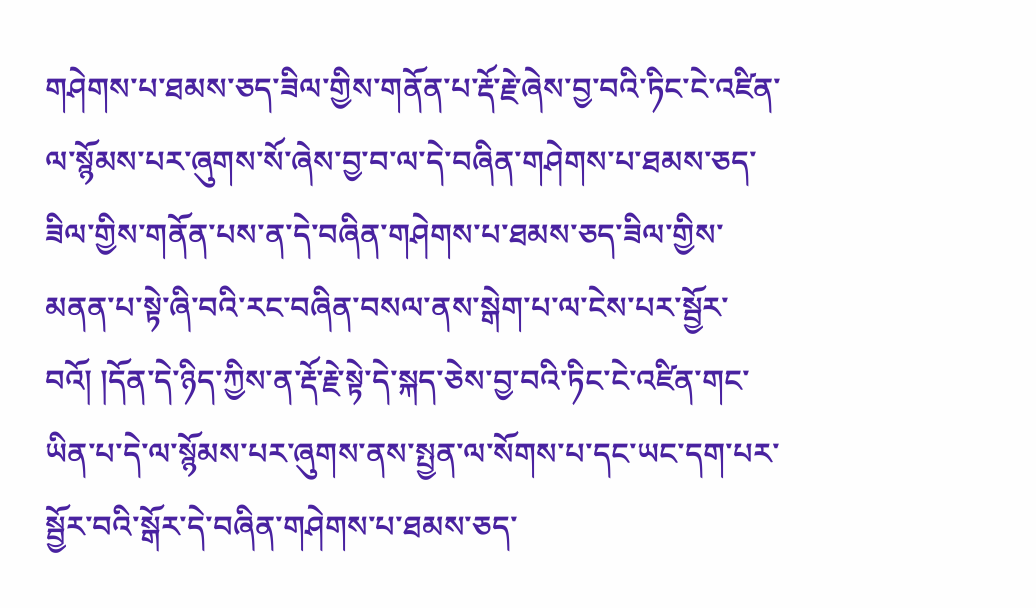གཤེགས་པ་ཐམས་ཅད་ཟིལ་གྱིས་གནོན་པ་རྡོ་རྗེ་ཞེས་བྱ་བའི་ཏིང་ངེ་འཛིན་ལ་སྙོམས་པར་ཞུགས་སོ་ཞེས་བྱ་བ་ལ་དེ་བཞིན་གཤེགས་པ་ཐམས་ཅད་ཟིལ་གྱིས་གནོན་པས་ན་དེ་བཞིན་གཤེགས་པ་ཐམས་ཅད་ཟིལ་གྱིས་མནན་པ་སྟེ་ཞི་བའི་རང་བཞིན་བསལ་ནས་སྒེག་པ་ལ་ངེས་པར་སྦྱོར་བའོ། །དོན་དེ་ཉིད་ཀྱིས་ན་རྡོ་རྗེ་སྟེ་དེ་སྐད་ཅེས་བྱ་བའི་ཏིང་ངེ་འཛིན་གང་ཡིན་པ་དེ་ལ་སྙོམས་པར་ཞུགས་ནས་སྤྱན་ལ་སོགས་པ་དང་ཡང་དག་པར་སྦྱོར་བའི་སྒོར་དེ་བཞིན་གཤེགས་པ་ཐམས་ཅད་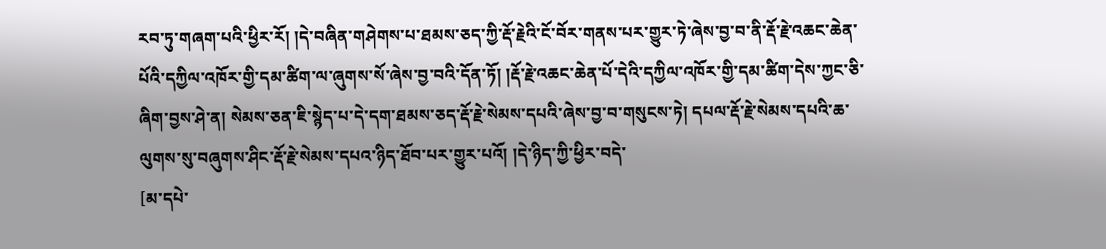རབ་ཏུ་གཞག་པའི་ཕྱིར་རོ། །དེ་བཞིན་གཤེགས་པ་ཐམས་ཅད་ཀྱི་རྡོ་རྗེའི་ངོ་བོར་གནས་པར་གྱུར་ཏེ་ཞེས་བྱ་བ་ནི་རྡོ་རྗེ་འཆང་ཆེན་པོའི་དཀྱིལ་འཁོར་གྱི་དམ་ཚིག་ལ་ཞུགས་སོ་ཞེས་བྱ་བའི་དོན་ཏོ། །རྡོ་རྗེ་འཆང་ཆེན་པོ་དེའི་དཀྱིལ་འཁོར་གྱི་དམ་ཚིག་དེས་ཀྱང་ཅི་ཞིག་བྱས་ཤེ་ན། སེམས་ཅན་ཇི་སྙེད་པ་དེ་དག་ཐམས་ཅད་རྡོ་རྗེ་སེམས་དཔའི་ཞེས་བྱ་བ་གསུངས་ཏེ། དཔལ་རྡོ་རྗེ་སེམས་དཔའི་ཆ་ལུགས་སུ་བཞུགས་ཤིང་རྡོ་རྗེ་སེམས་དཔའ་ཉིད་ཐོབ་པར་གྱུར་པའོ། །དེ་ཉིད་ཀྱི་ཕྱིར་བདེ་
[མ་དཔེ་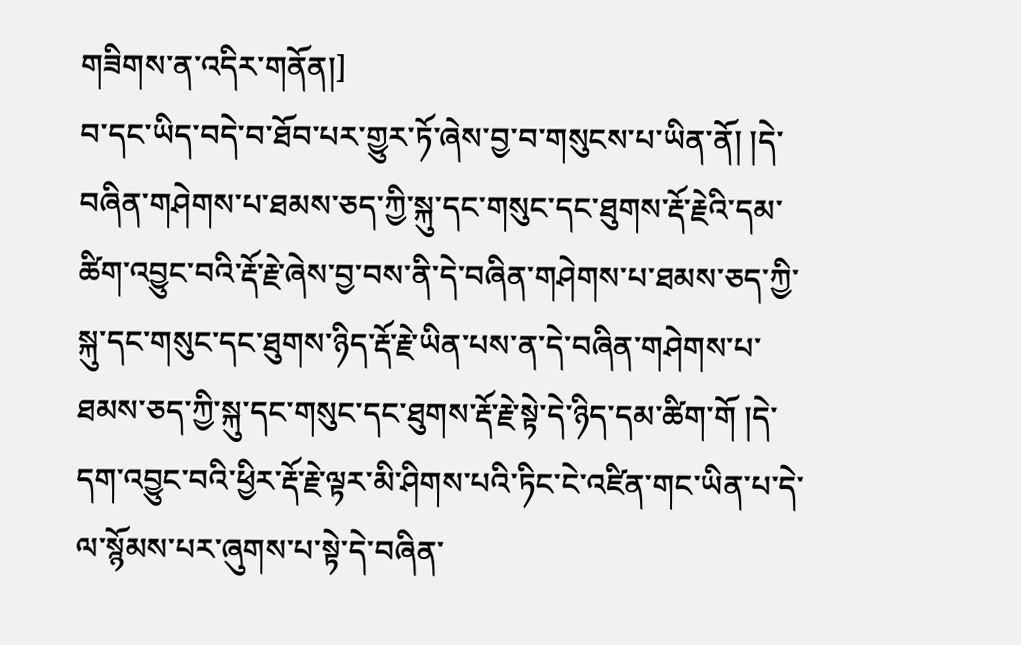གཟིགས་ན་འདིར་གནོན།]
བ་དང་ཡིད་བདེ་བ་ཐོབ་པར་གྱུར་ཏོ་ཞེས་བྱ་བ་གསུངས་པ་ཡིན་ནོ། །དེ་བཞིན་གཤེགས་པ་ཐམས་ཅད་ཀྱི་སྐུ་དང་གསུང་དང་ཐུགས་རྡོ་རྗེའི་དམ་ཚིག་འབྱུང་བའི་རྡོ་རྗེ་ཞེས་བྱ་བས་ནི་དེ་བཞིན་གཤེགས་པ་ཐམས་ཅད་ཀྱི་སྐུ་དང་གསུང་དང་ཐུགས་ཉིད་རྡོ་རྗེ་ཡིན་པས་ན་དེ་བཞིན་གཤེགས་པ་ཐམས་ཅད་ཀྱི་སྐུ་དང་གསུང་དང་ཐུགས་རྡོ་རྗེ་སྟེ་དེ་ཉིད་དམ་ཚིག་གོ །དེ་དག་འབྱུང་བའི་ཕྱིར་རྡོ་རྗེ་ལྟར་མི་ཤིགས་པའི་ཏིང་ངེ་འཛིན་གང་ཡིན་པ་དེ་ལ་སྙོམས་པར་ཞུགས་པ་སྟེ་དེ་བཞིན་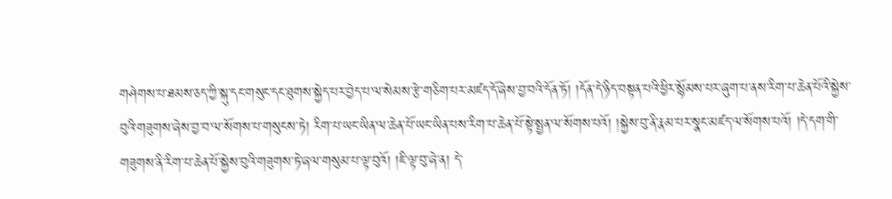གཤེགས་པ་ཐམས་ཅད་ཀྱི་སྐུ་དང་གསུང་དང་ཐུགས་སྐྱེད་པར་བྱེད་པ་ལ་སེམས་རྩེ་གཅིག་པར་མཛད་དོ་ཞེས་བྱ་བའི་དོན་ཏོ། །དོན་དེ་ཉིད་བསྟན་པའི་ཕྱིར་སྙོམས་པར་ཞུག་པ་ནས་རིག་པ་ཆེན་པོའི་སྐྱེས་བུའི་གཟུགས་ཞེས་བྱ་བ་ལ་སོགས་པ་གསུངས་ཏེ། རིག་པ་ཡང་ཡིན་ལ་ཆེན་པོ་ཡང་ཡིན་པས་རིག་པ་ཆེན་པོ་སྟེ་སྤྱན་ལ་སོགས་པའོ། །སྐྱེས་བུ་ནི་རྣམ་པར་སྣང་མཛད་ལ་སོགས་པའོ། །དེ་དག་གི་གཟུགས་ནི་རིག་པ་ཆེན་པོ་སྐྱེས་བུའི་གཟུགས་ཏེ་ཞལ་གསུམ་པ་ལྟ་བུའོ། །ཇི་ལྟ་བུ་ཞེ་ན། དེ་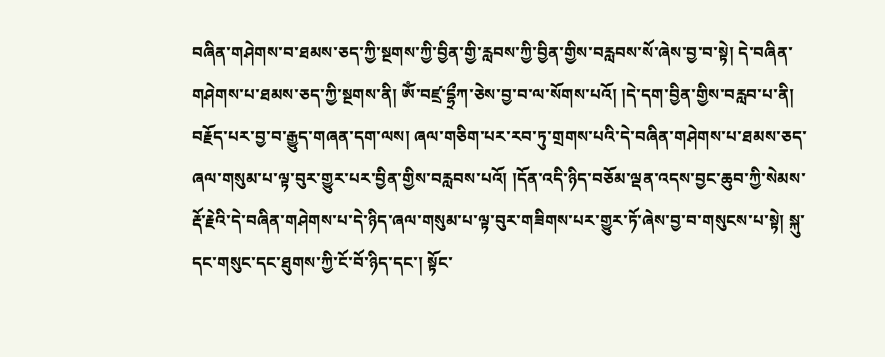བཞིན་གཤེགས་བ་ཐམས་ཅད་ཀྱི་སྔགས་ཀྱི་བྱིན་གྱི་རླབས་ཀྱི་བྱིན་གྱིས་བརླབས་སོ་ཞེས་བྱ་བ་སྟེ། དེ་བཞིན་གཤེགས་པ་ཐམས་ཅད་ཀྱི་སྔགས་ནི། ཨོཾ་བཛྲ་དྷྲྀཀ་ཅེས་བྱ་བ་ལ་སོགས་པའོ། །དེ་དག་བྱིན་གྱིས་བརླབ་པ་ནི། བརྗོད་པར་བྱ་བ་རྒྱུད་གཞན་དག་ལས། ཞལ་གཅིག་པར་རབ་ཏུ་གྲགས་པའི་དེ་བཞིན་གཤེགས་པ་ཐམས་ཅད་ཞལ་གསུམ་པ་ལྟ་བུར་གྱུར་པར་བྱིན་གྱིས་བརླབས་པའོ། །དོན་འདི་ཉིད་བཅོམ་ལྡན་འདས་བྱང་ཆུབ་ཀྱི་སེམས་རྡོ་རྗེའི་དེ་བཞིན་གཤེགས་པ་དེ་ཉིད་ཞལ་གསུམ་པ་ལྟ་བུར་གཟིགས་པར་གྱུར་ཏོ་ཞེས་བྱ་བ་གསུངས་པ་སྟེ། སྐུ་དང་གསུང་དང་ཐུགས་ཀྱི་ངོ་བོ་ཉིད་དང་། སྟོང་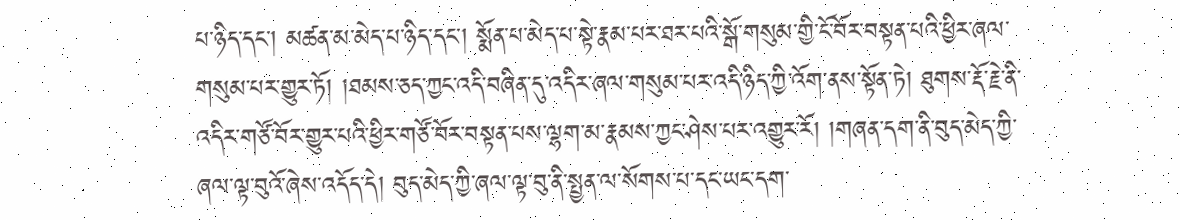པ་ཉིད་དང་། མཚན་མ་མེད་པ་ཉིད་དང་། སྨོན་པ་མེད་པ་སྟེ་རྣམ་པར་ཐར་པའི་སྒོ་གསུམ་གྱི་ངོ་བོར་བསྟན་པའི་ཕྱིར་ཞལ་གསུམ་པར་གྱུར་ཏོ། །ཐམས་ཅད་ཀྱང་འདི་བཞིན་དུ་འདིར་ཞལ་གསུམ་པར་འདི་ཉིད་ཀྱི་འོག་ནས་སྟོན་ཏེ། ཐུགས་རྡོ་རྗེ་ནི་འདིར་གཙོ་བོར་གྱུར་པའི་ཕྱིར་གཙོ་བོར་བསྟན་པས་ལྷག་མ་རྣམས་ཀྱང་ཤེས་པར་འགྱུར་རོ། །གཞན་དག་ནི་བུད་མེད་ཀྱི་ཞལ་ལྟ་བུའོ་ཞེས་འདོད་དེ། བུད་མེད་ཀྱི་ཞལ་ལྟ་བུ་ནི་སྤྱན་ལ་སོགས་པ་དང་ཡང་དག་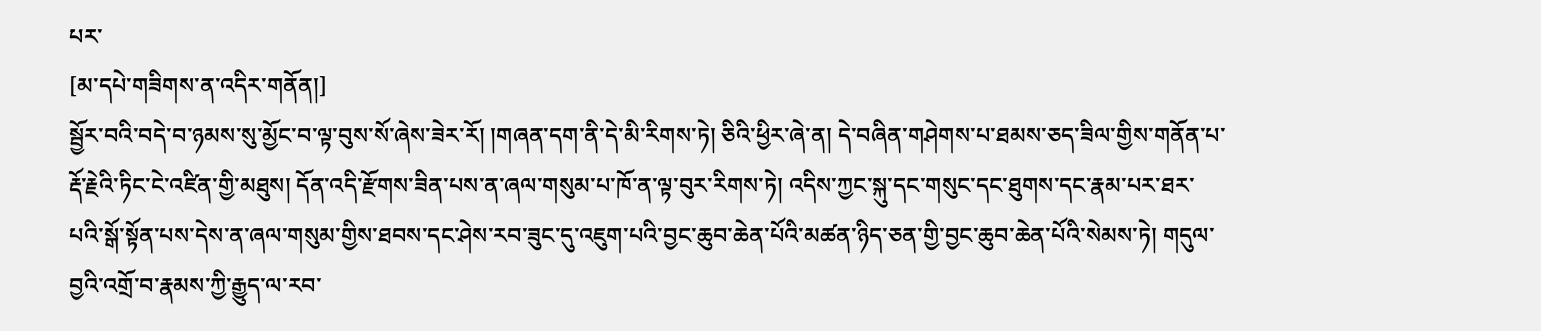པར་
[མ་དཔེ་གཟིགས་ན་འདིར་གནོན།]
སྦྱོར་བའི་བདེ་བ་ཉམས་སུ་མྱོང་བ་ལྟ་བུས་སོ་ཞེས་ཟེར་རོ། །གཞན་དག་ནི་དེ་མི་རིགས་ཏེ། ཅིའི་ཕྱིར་ཞེ་ན། དེ་བཞིན་གཤེགས་པ་ཐམས་ཅད་ཟིལ་གྱིས་གནོན་པ་རྡོ་རྗེའི་ཏིང་ངེ་འཛིན་གྱི་མཐུས། དོན་འདི་རྫོགས་ཟིན་པས་ན་ཞལ་གསུམ་པ་ཁོ་ན་ལྟ་བུར་རིགས་ཏེ། འདིས་ཀྱང་སྐུ་དང་གསུང་དང་ཐུགས་དང་རྣམ་པར་ཐར་པའི་སྒོ་སྟོན་པས་དེས་ན་ཞལ་གསུམ་གྱིས་ཐབས་དང་ཤེས་རབ་ཟུང་དུ་འཇུག་པའི་བྱང་ཆུབ་ཆེན་པོའི་མཚན་ཉིད་ཅན་གྱི་བྱང་ཆུབ་ཆེན་པོའི་སེམས་ཏེ། གདུལ་བྱའི་འགྲོ་བ་རྣམས་ཀྱི་རྒྱུད་ལ་རབ་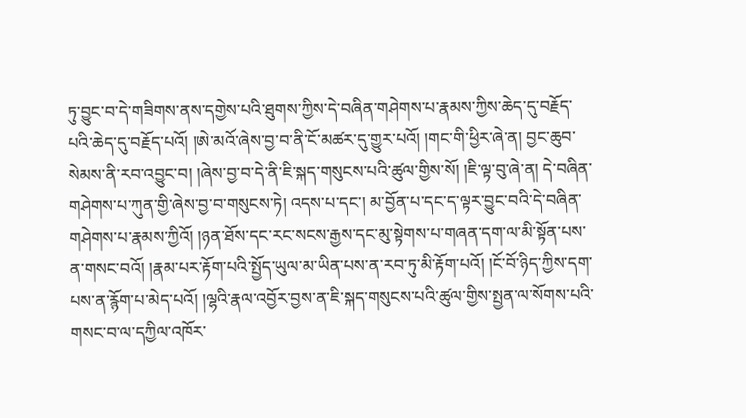ཏུ་བྱུང་བ་དེ་གཟིགས་ནས་དགྱེས་པའི་ཐུགས་ཀྱིས་དེ་བཞིན་གཤེགས་པ་རྣམས་ཀྱིས་ཆེད་དུ་བརྗོད་པའི་ཆེད་དུ་བརྗོད་པའོ། །ཨེ་མའོ་ཞེས་བྱ་བ་ནི་ངོ་མཚར་དུ་གྱུར་པའོ། །གང་གི་ཕྱིར་ཞེ་ན། བྱང་ཆུབ་སེམས་ནི་རབ་འབྱུང་བ། །ཞེས་བྱ་བ་དེ་ནི་ཇི་སྐད་གསུངས་པའི་ཚུལ་གྱིས་སོ། །ཇི་ལྟ་བུ་ཞེ་ན། དེ་བཞིན་གཤེགས་པ་ཀུན་གྱི་ཞེས་བྱ་བ་གསུངས་ཏེ། འདས་པ་དང་། མ་བྱོན་པ་དང་ད་ལྟར་བྱུང་བའི་དེ་བཞིན་གཤེགས་པ་རྣམས་ཀྱིའོ། །ཉན་ཐོས་དང་རང་སངས་རྒྱས་དང་མུ་སྟེགས་པ་གཞན་དག་ལ་མི་སྟོན་པས་ན་གསང་བའོ། །རྣམ་པར་རྟོག་པའི་སྤྱོད་ཡུལ་མ་ཡིན་པས་ན་རབ་ཏུ་མི་རྟོག་པའོ། །ངོ་བོ་ཉིད་ཀྱིས་དག་པས་ན་རྙོག་པ་མེད་པའོ། །ལྷའི་རྣལ་འབྱོར་བྱས་ན་ཇི་སྐད་གསུངས་པའི་ཚུལ་གྱིས་སྤྱན་ལ་སོགས་པའི་གསང་བ་ལ་དཀྱིལ་འཁོར་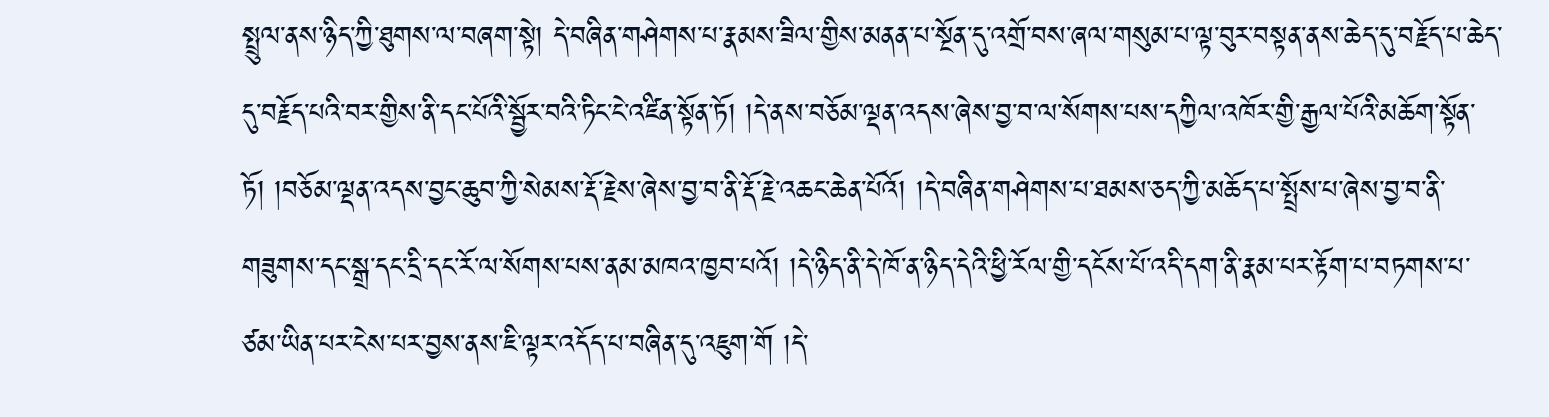སྤྲུལ་ནས་ཉིད་ཀྱི་ཐུགས་ལ་བཞག་སྟེ། དེ་བཞིན་གཤེགས་པ་རྣམས་ཟིལ་གྱིས་མནན་པ་སྔོན་དུ་འགྲོ་བས་ཞལ་གསུམ་པ་ལྟ་བུར་བསྟན་ནས་ཆེད་དུ་བརྗོད་པ་ཆེད་དུ་བརྗོད་པའི་བར་གྱིས་ནི་དང་པོའི་སྦྱོར་བའི་ཏིང་ངེ་འཛིན་སྟོན་ཏོ། །དེ་ནས་བཅོམ་ལྡན་འདས་ཞེས་བྱ་བ་ལ་སོགས་པས་དཀྱིལ་འཁོར་གྱི་རྒྱལ་པོའི་མཆོག་སྟོན་ཏོ། །བཅོམ་ལྡན་འདས་བྱང་ཆུབ་ཀྱི་སེམས་རྡོ་རྗེས་ཞེས་བྱ་བ་ནི་རྡོ་རྗེ་འཆང་ཆེན་པོའོ། །དེ་བཞིན་གཤེགས་པ་ཐམས་ཅད་ཀྱི་མཆོད་པ་སྤྲོས་པ་ཞེས་བྱ་བ་ནི་གཟུགས་དང་སྒྲ་དང་དྲི་དང་རོ་ལ་སོགས་པས་ནམ་མཁའ་ཁྱབ་པའོ། །དེ་ཉིད་ནི་དེ་ཁོ་ན་ཉིད་དེའི་ཕྱི་རོལ་གྱི་དངོས་པོ་འདི་དག་ནི་རྣམ་པར་རྟོག་པ་བཏགས་པ་ཙམ་ཡིན་པར་ངེས་པར་བྱས་ནས་ཇི་ལྟར་འདོད་པ་བཞིན་དུ་འཇུག་གོ །དེ་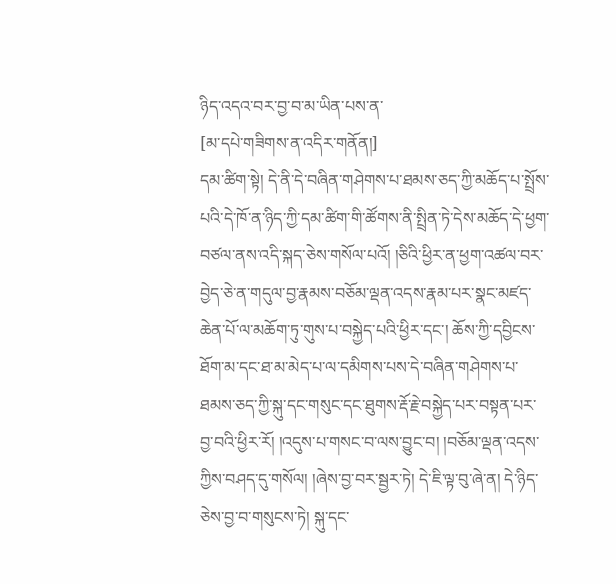ཉིད་འདའ་བར་བྱ་བ་མ་ཡིན་པས་ན་
[མ་དཔེ་གཟིགས་ན་འདིར་གནོན།]
དམ་ཚིག་སྟེ། དེ་ནི་དེ་བཞིན་གཤེགས་པ་ཐམས་ཅད་ཀྱི་མཆོད་པ་སྤྲོས་པའི་དེ་ཁོ་ན་ཉིད་ཀྱི་དམ་ཚིག་གི་ཚོགས་ནི་སྤྲིན་ཏེ་དེས་མཆོད་དེ་ཕྱག་བཙལ་ནས་འདི་སྐད་ཅེས་གསོལ་པའོ། །ཅིའི་ཕྱིར་ན་ཕྱག་འཚལ་བར་བྱེད་ཅེ་ན་གདུལ་བྱ་རྣམས་བཅོམ་ལྡན་འདས་རྣམ་པར་སྣང་མཛད་ཆེན་པོ་ལ་མཆོག་ཏུ་གུས་པ་བསྐྱེད་པའི་ཕྱིར་དང་། ཆོས་ཀྱི་དབྱིངས་ཐོག་མ་དང་ཐ་མ་མེད་པ་ལ་དམིགས་པས་དེ་བཞིན་གཤེགས་པ་ཐམས་ཅད་ཀྱི་སྐུ་དང་གསུང་དང་ཐུགས་རྡོ་རྗེ་བསྐྱེད་པར་བསྟན་པར་བྱ་བའི་ཕྱིར་རོ། །འདུས་པ་གསང་བ་ལས་བྱུང་བ། །བཅོམ་ལྡན་འདས་ཀྱིས་བཤད་དུ་གསོལ། །ཞེས་བྱ་བར་སྦྱར་ཏེ། དེ་ཇི་ལྟ་བུ་ཞེ་ན། དེ་ཉིད་ཅེས་བྱ་བ་གསུངས་ཏེ། སྐུ་དང་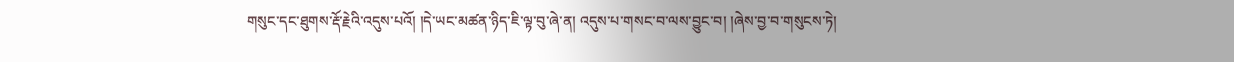གསུང་དང་ཐུགས་རྡོ་རྗེའི་འདུས་པའོ། །དེ་ཡང་མཚན་ཉིད་ཇི་ལྟ་བུ་ཞེ་ན། འདུས་པ་གསང་བ་ལས་བྱུང་བ། །ཞེས་བྱ་བ་གསུངས་ཏེ།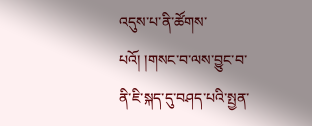འདུས་པ་ནི་ཚོགས་པའོ། །གསང་བ་ལས་བྱུང་བ་ནི་ཇི་སྐད་དུ་བཤད་པའི་སྤྱན་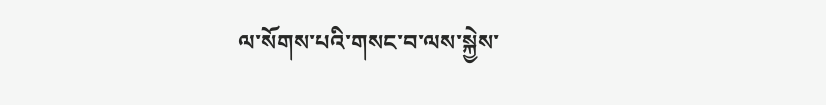ལ་སོགས་པའི་གསང་བ་ལས་སྐྱེས་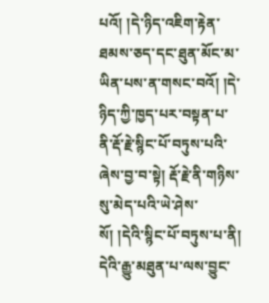པའོ། །དེ་ཉིད་འཇིག་རྟེན་ཐམས་ཅད་དང་ཐུན་མོང་མ་ཡིན་པས་ན་གསང་བའོ། །དེ་ཉིད་ཀྱི་ཁྱད་པར་བསྟན་པ་ནི་རྡོ་རྗེ་སྙིང་པོ་བཏུས་པའི་ཞེས་བྱ་བ་སྟེ། རྡོ་རྗེ་ནི་གཉིས་སུ་མེད་པའི་ཡེ་ཤེས་སོ། །དེའི་སྙིང་པོ་བཏུས་པ་ནི། དེའི་རྒྱུ་མཐུན་པ་ལས་བྱུང་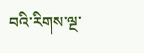བའི་རིགས་ལྔ་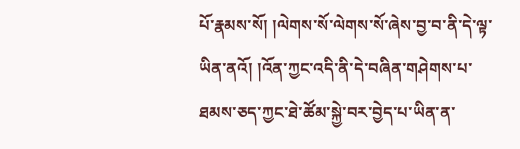པོ་རྣམས་སོ། །ལེགས་སོ་ལེགས་སོ་ཞེས་བྱ་བ་ནི་དེ་ལྟ་ཡིན་ནའོ། །འོན་ཀྱང་འདི་ནི་དེ་བཞིན་གཤེགས་པ་ཐམས་ཅད་ཀྱང་ཐེ་ཚོམ་སྐྱེ་བར་བྱེད་པ་ཡིན་ན་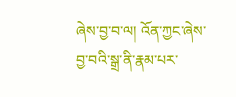ཞེས་བྱ་བ་ལ། འོན་ཀྱང་ཞེས་བྱ་བའི་སྒྲ་ནི་རྣམ་པར་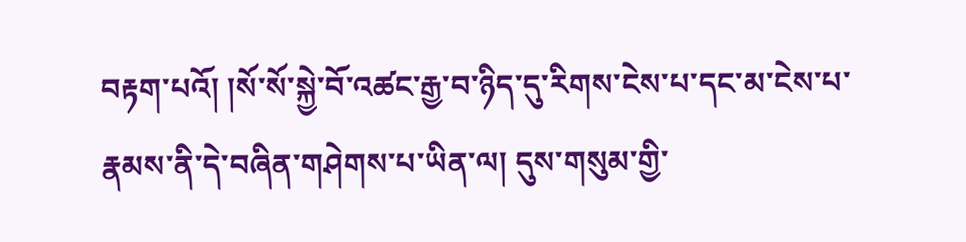བརྟག་པའོ། །སོ་སོ་སྐྱེ་བོ་འཚང་རྒྱ་བ་ཉིད་དུ་རིགས་ངེས་པ་དང་མ་ངེས་པ་རྣམས་ནི་དེ་བཞིན་གཤེགས་པ་ཡིན་ལ། དུས་གསུམ་གྱི་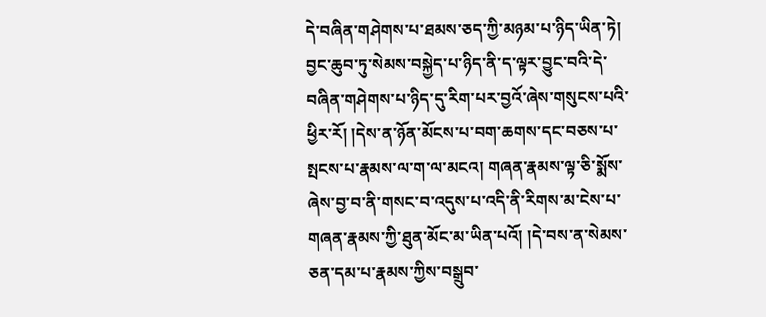དེ་བཞིན་གཤེགས་པ་ཐམས་ཅད་ཀྱི་མཉམ་པ་ཉིད་ཡིན་ཏེ། བྱང་ཆུབ་ཏུ་སེམས་བསྐྱེད་པ་ཉིད་ནི་ད་ལྟར་བྱུང་བའི་དེ་བཞིན་གཤེགས་པ་ཉིད་དུ་རིག་པར་བྱའོ་ཞེས་གསུངས་པའི་ཕྱིར་རོ། །དེས་ན་ཉོན་མོངས་པ་བག་ཆགས་དང་བཅས་པ་སྤངས་པ་རྣམས་ལ་ག་ལ་མངའ། གཞན་རྣམས་ལྟ་ཅི་སྨོས་ཞེས་བྱ་བ་ནི་གསང་བ་འདུས་པ་འདི་ནི་རིགས་མ་ངེས་པ་གཞན་རྣམས་ཀྱི་ཐུན་མོང་མ་ཡིན་པའོ། །དེ་བས་ན་སེམས་ཅན་དམ་པ་རྣམས་ཀྱིས་བསྒྲུབ་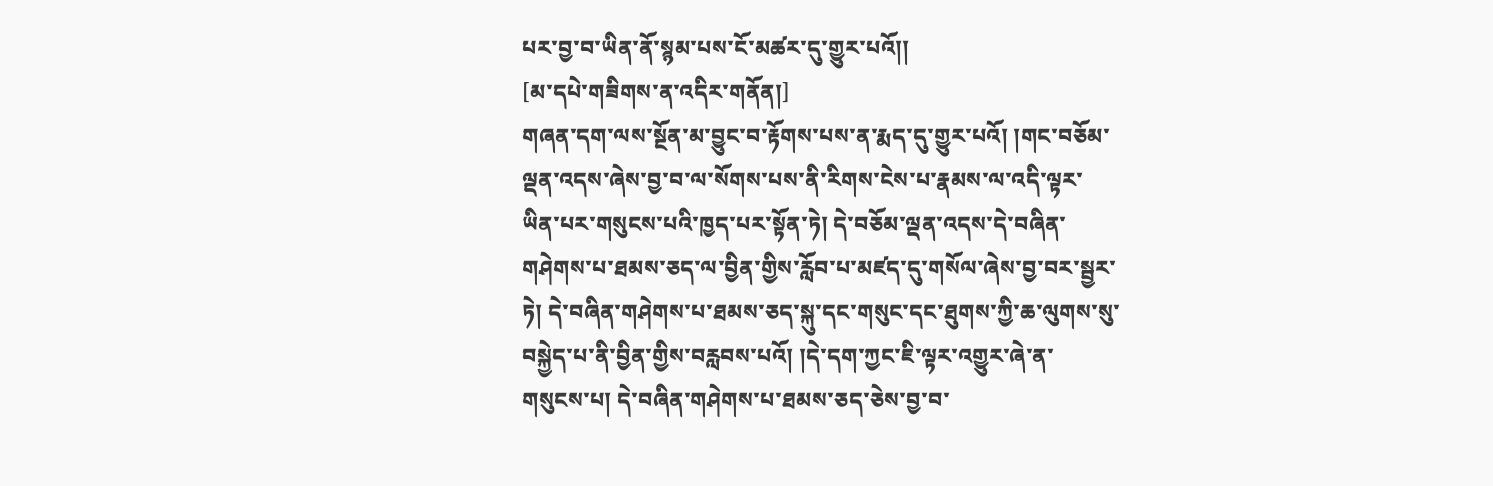པར་བྱ་བ་ཡིན་ནོ་སྙམ་པས་ངོ་མཚར་དུ་གྱུར་པའོ།།
[མ་དཔེ་གཟིགས་ན་འདིར་གནོན།]
གཞན་དག་ལས་སྔོན་མ་བྱུང་བ་རྟོགས་པས་ན་རྨད་དུ་གྱུར་པའོ། །གང་བཅོམ་ལྡན་འདས་ཞེས་བྱ་བ་ལ་སོགས་པས་ནི་རིགས་ངེས་པ་རྣམས་ལ་འདི་ལྟར་ཡིན་པར་གསུངས་པའི་ཁྱད་པར་སྟོན་ཏེ། དེ་བཅོམ་ལྡན་འདས་དེ་བཞིན་གཤེགས་པ་ཐམས་ཅད་ལ་བྱིན་གྱིས་རློབ་པ་མཛད་དུ་གསོལ་ཞེས་བྱ་བར་སྦྱར་ཏེ། དེ་བཞིན་གཤེགས་པ་ཐམས་ཅད་སྐུ་དང་གསུང་དང་ཐུགས་ཀྱི་ཆ་ལུགས་སུ་བསྐྱེད་པ་ནི་བྱིན་གྱིས་བརླབས་པའོ། །དེ་དག་ཀྱང་ཇི་ལྟར་འགྱུར་ཞེ་ན་གསུངས་པ། དེ་བཞིན་གཤེགས་པ་ཐམས་ཅད་ཅེས་བྱ་བ་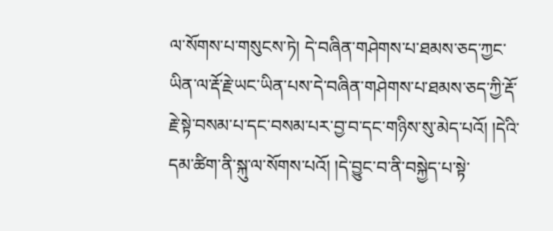ལ་སོགས་པ་གསུངས་ཏེ། དེ་བཞིན་གཤེགས་པ་ཐམས་ཅད་ཀྱང་ཡིན་ལ་རྡོ་རྗེ་ཡང་ཡིན་པས་དེ་བཞིན་གཤེགས་པ་ཐམས་ཅད་ཀྱི་རྡོ་རྗེ་སྟེ་བསམ་པ་དང་བསམ་པར་བྱ་བ་དང་གཉིས་སུ་མེད་པའོ། །དེའི་དམ་ཚིག་ནི་སྐུ་ལ་སོགས་པའོ། །དེ་བྱུང་བ་ནི་བསྐྱེད་པ་སྟེ་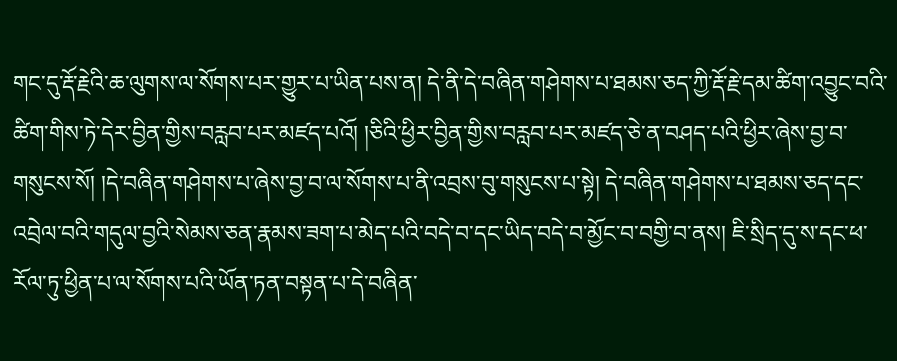གང་དུ་རྡོ་རྗེའི་ཆ་ལུགས་ལ་སོགས་པར་གྱུར་པ་ཡིན་པས་ན། དེ་ནི་དེ་བཞིན་གཤེགས་པ་ཐམས་ཅད་ཀྱི་རྡོ་རྗེ་དམ་ཚིག་འབྱུང་བའི་ཚིག་གིས་ཏེ་དེར་བྱིན་གྱིས་བརླབ་པར་མཛད་པའོ། །ཅིའི་ཕྱིར་བྱིན་གྱིས་བརླབ་པར་མཛད་ཅེ་ན་བཤད་པའི་ཕྱིར་ཞེས་བྱ་བ་གསུངས་སོ། །དེ་བཞིན་གཤེགས་པ་ཞེས་བྱ་བ་ལ་སོགས་པ་ནི་འབྲས་བུ་གསུངས་པ་སྟེ། དེ་བཞིན་གཤེགས་པ་ཐམས་ཅད་དང་འབྲེལ་བའི་གདུལ་བྱའི་སེམས་ཅན་རྣམས་ཟག་པ་མེད་པའི་བདེ་བ་དང་ཡིད་བདེ་བ་མྱོང་བ་བགྱི་བ་ནས། ཇི་སྲིད་དུ་ས་དང་ཕ་རོལ་ཏུ་ཕྱིན་པ་ལ་སོགས་པའི་ཡོན་ཏན་བསྟན་པ་དེ་བཞིན་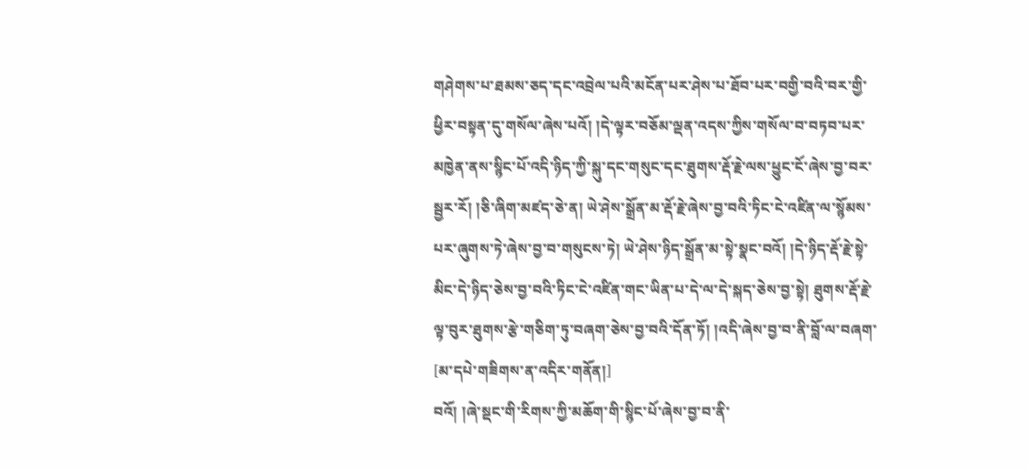གཤེགས་པ་ཐམས་ཅད་དང་འབྲེལ་པའི་མངོན་པར་ཤེས་པ་ཐོབ་པར་བགྱི་བའི་བར་གྱི་ཕྱིར་བསྟན་དུ་གསོལ་ཞེས་པའོ། །དེ་ལྟར་བཅོམ་ལྡན་འདས་ཀྱིས་གསོལ་བ་བཏབ་པར་མཁྱེན་ནས་སྙིང་པོ་འདི་ཉིད་ཀྱི་སྐུ་དང་གསུང་དང་ཐུགས་རྡོ་རྗེ་ལས་ཕྱུང་ངོ་ཞེས་བྱ་བར་སྦྱར་རོ། །ཅི་ཞིག་མཛད་ཅེ་ན། ཡེ་ཤེས་སྒྲོན་མ་རྡོ་རྗེ་ཞེས་བྱ་བའི་ཏིང་ངེ་འཛིན་ལ་སྙོམས་པར་ཞུགས་ཏེ་ཞེས་བྱ་བ་གསུངས་ཏེ། ཡེ་ཤེས་ཉིད་སྒྲོན་མ་སྟེ་སྣང་བའོ། །དེ་ཉིད་རྡོ་རྗེ་སྟེ་མིང་དེ་ཉིད་ཅེས་བྱ་བའི་ཏིང་ངེ་འཛིན་གང་ཡིན་པ་དེ་ལ་དེ་སྐད་ཅེས་བྱ་སྟེ། ཐུགས་རྡོ་རྗེ་ལྟ་བུར་ཐུགས་རྩེ་གཅིག་ཏུ་བཞག་ཅེས་བྱ་བའི་དོན་ཏོ། །འདི་ཞེས་བྱ་བ་ནི་བློ་ལ་བཞག་
[མ་དཔེ་གཟིགས་ན་འདིར་གནོན།]
བའོ། །ཞེ་སྡང་གི་རིགས་ཀྱི་མཆོག་གི་སྙིང་པོ་ཞེས་བྱ་བ་ནི་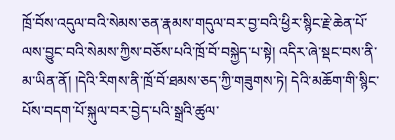ཁྲོ་བོས་འདུལ་བའི་སེམས་ཅན་རྣམས་གདུལ་བར་བྱ་བའི་ཕྱིར་སྙིང་རྗེ་ཆེན་པོ་ལས་བྱུང་བའི་སེམས་ཀྱིས་བཅོས་པའི་ཁྲོ་བོ་བསྐྱེད་པ་སྟེ། འདིར་ཞེ་སྡང་བས་ནི་མ་ཡིན་ནོ། །དེའི་རིགས་ནི་ཁྲོ་བོ་ཐམས་ཅད་ཀྱི་གཟུགས་ཏེ། དེའི་མཆོག་གི་སྙིང་པོས་བདག་པོ་སྐུལ་བར་བྱེད་པའི་སྒྲའི་ཚུལ་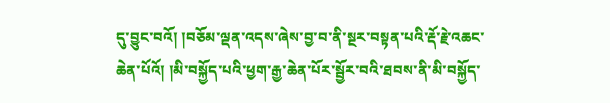དུ་བྱུང་བའོ། །བཅོམ་ལྡན་འདས་ཞེས་བྱ་བ་ནི་སྔར་བསྟན་པའི་རྡོ་རྗེ་འཆང་ཆེན་པོའོ། །མི་བསྐྱོད་པའི་ཕྱག་རྒྱ་ཆེན་པོར་སྦྱོར་བའི་ཐབས་ནི་མི་བསྐྱོད་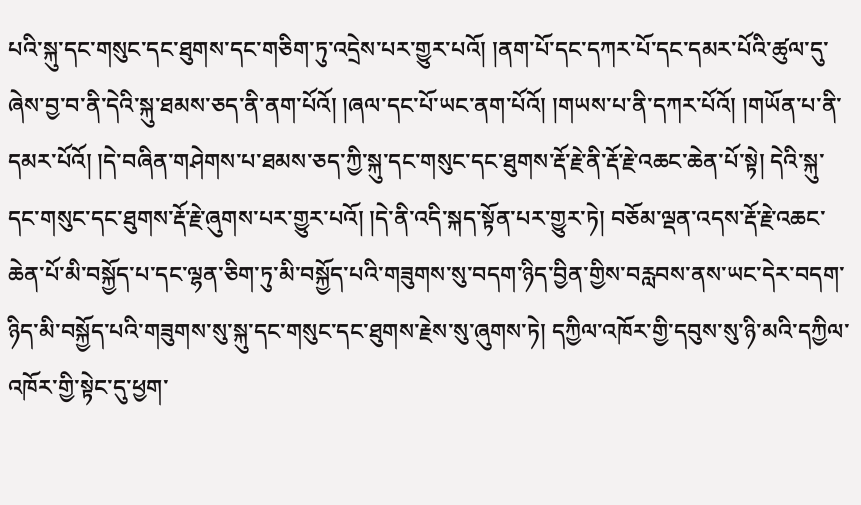པའི་སྐུ་དང་གསུང་དང་ཐུགས་དང་གཅིག་ཏུ་འདྲེས་པར་གྱུར་པའོ། །ནག་པོ་དང་དཀར་པོ་དང་དམར་པོའི་ཚུལ་དུ་ཞེས་བྱ་བ་ནི་དེའི་སྐུ་ཐམས་ཅད་ནི་ནག་པོའོ། །ཞལ་དང་པོ་ཡང་ནག་པོའོ། །གཡས་པ་ནི་དཀར་པོའོ། །གཡོན་པ་ནི་དམར་པོའོ། །དེ་བཞིན་གཤེགས་པ་ཐམས་ཅད་ཀྱི་སྐུ་དང་གསུང་དང་ཐུགས་རྡོ་རྗེ་ནི་རྡོ་རྗེ་འཆང་ཆེན་པོ་སྟེ། དེའི་སྐུ་དང་གསུང་དང་ཐུགས་རྡོ་རྗེ་ཞུགས་པར་གྱུར་པའོ། །དེ་ནི་འདི་སྐད་སྟོན་པར་གྱུར་ཏེ། བཅོམ་ལྡན་འདས་རྡོ་རྗེ་འཆང་ཆེན་པོ་མི་བསྐྱོད་པ་དང་ལྷན་ཅིག་ཏུ་མི་བསྐྱོད་པའི་གཟུགས་སུ་བདག་ཉིད་བྱིན་གྱིས་བརླབས་ནས་ཡང་དེར་བདག་ཉིད་མི་བསྐྱོད་པའི་གཟུགས་སུ་སྐུ་དང་གསུང་དང་ཐུགས་རྗེས་སུ་ཞུགས་ཏེ། དཀྱིལ་འཁོར་གྱི་དབུས་སུ་ཉི་མའི་དཀྱིལ་འཁོར་གྱི་སྟེང་དུ་ཕྱག་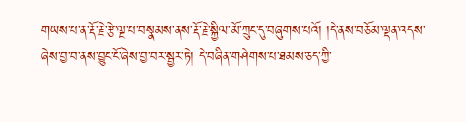གཡས་པ་ན་རྡོ་རྗེ་རྩེ་ལྔ་པ་བསྣམས་ནས་རྡོ་རྗེ་སྐྱིལ་མོ་ཀྲུང་དུ་བཞུགས་པའོ། །དེ་ནས་བཅོམ་ལྡན་འདས་ཞེས་བྱ་བ་ནས་བྱུང་ངོ་ཞེས་བྱ་བར་སྦྱར་ཏེ། དེ་བཞིན་གཤེགས་པ་ཐམས་ཅད་ཀྱི་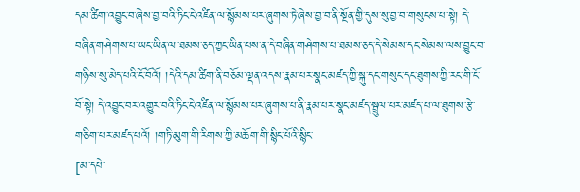དམ་ཚིག་འབྱུང་བ་ཞེས་བྱ་བའི་ཏིང་ངེ་འཛིན་ལ་སྙོམས་པར་ཞུགས་ཏེ་ཞེས་བྱ་བ་ནི་སྔོན་གྱི་དུས་སུ་བྱ་བ་གསུངས་པ་སྟེ། དེ་བཞིན་གཤེགས་པ་ཡང་ཡིན་ལ་ཐམས་ཅད་ཀྱང་ཡིན་པས་ན་དེ་བཞིན་གཤེགས་པ་ཐམས་ཅད་དེ་སེམས་དང་སེམས་ལས་བྱུང་བ་གཉིས་སུ་མེད་པའི་ངོ་བོའོ། །དེའི་དམ་ཚིག་ནི་བཅོམ་ལྡན་འདས་རྣམ་པར་སྣང་མཛད་ཀྱི་སྐུ་དང་གསུང་དང་ཐུགས་ཀྱི་རང་གི་ངོ་བོ་སྟེ། དེ་འབྱུང་བར་འགྱུར་བའི་ཏིང་ངེ་འཛིན་ལ་སྙོམས་པར་ཞུགས་པ་ནི་རྣམ་པར་སྣང་མཛད་སྦྲུལ་པར་མཛད་པ་ལ་ཐུགས་རྩེ་གཅིག་པར་མཛད་པའོ། །གཏི་མུག་གི་རིགས་ཀྱི་མཆོག་གི་སྙིང་པོའི་སྙིང་
[མ་དཔེ་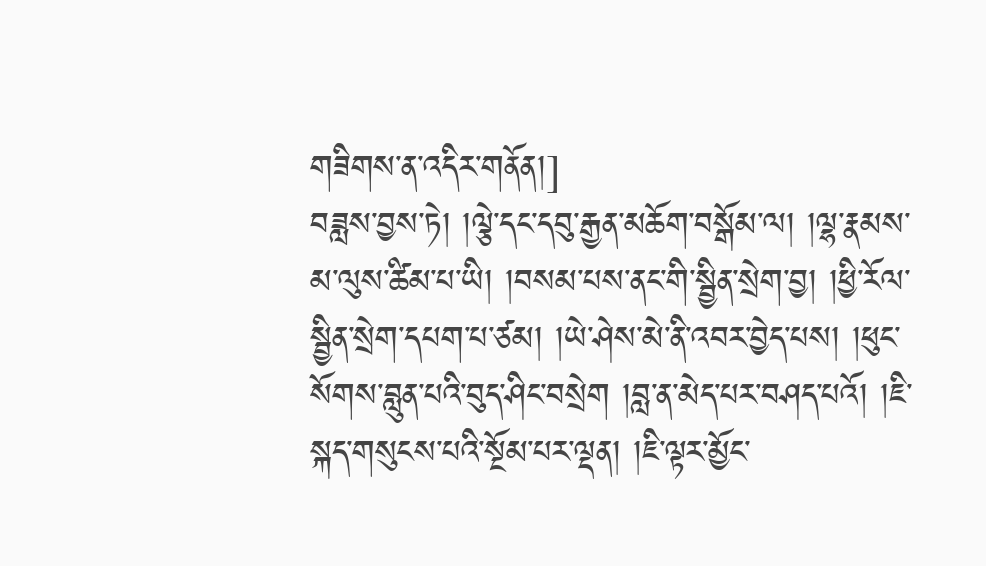གཟིགས་ན་འདིར་གནོན།]
བཟླས་བྱས་ཏེ། །ལྕེ་དང་དབུ་རྒྱན་མཆོག་བསྒོམ་ལ། །ལྷ་རྣམས་མ་ལུས་ཚིམ་པ་ཡི། །བསམ་པས་ནང་གི་སྦྱིན་སྲེག་བྱ། །ཕྱི་རོལ་སྦྱིན་སྲེག་དཔག་པ་ཙམ། །ཡེ་ཤེས་མེ་ནི་འབར་བྱེད་པས། །ཕུང་སོགས་བླུན་པའི་བུད་ཤིང་བསྲེག །བླ་ན་མེད་པར་བཤད་པའོ། །ཇི་སྐད་གསུངས་པའི་སྔོམ་པར་ལྡན། །ཇི་ལྟར་མྱོང་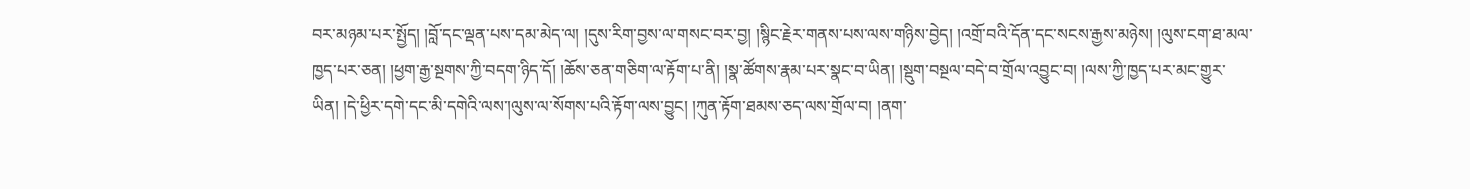བར་མཉམ་པར་སྤྱོད། །བློ་དང་ལྡན་པས་དམ་མེད་ལ། །དུས་རིག་བྱས་ལ་གསང་བར་བྱ། །སྙིང་རྗེར་གནས་པས་ལས་གཉིས་བྱེད། །འགྲོ་བའི་དོན་དང་སངས་རྒྱས་མཉེས། །ལུས་ངག་ཐ་མལ་ཁྱད་པར་ཅན། །ཕྱག་རྒྱ་སྔགས་ཀྱི་བདག་ཉིད་དོ། །ཆོས་ཅན་གཅིག་ལ་རྟོག་པ་ནི། །སྣ་ཚོགས་རྣམ་པར་སྣང་བ་ཡིན། །སྡུག་བསྔལ་བདེ་བ་གྲོལ་འབྱུང་བ། །ལས་ཀྱི་ཁྱད་པར་མང་གྱུར་ཡིན། །དེ་ཕྱིར་དགེ་དང་མི་དགེའི་ལས་།ལུས་ལ་སོགས་པའི་རྟོག་ལས་བྱུང། །ཀུན་རྟོག་ཐམས་ཅད་ལས་གྲོལ་བ། །ནག་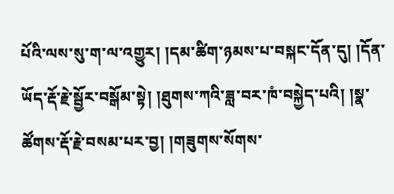པོའི་ལས་སུ་ག་ལ་འགྱུར། །དམ་ཚིག་ཉམས་པ་བསྐང་དོན་དུ། །དོན་ཡོད་རྡོ་རྗེ་སྦྱོར་བསྒོམ་སྟེ། །ཐུགས་ཀའི་ཟླ་བར་ཁཾ་བསྐྱེད་པའི། །སྣ་ཚོགས་རྡོ་རྗེ་བསམ་པར་བྱ། །གཟུགས་སོགས་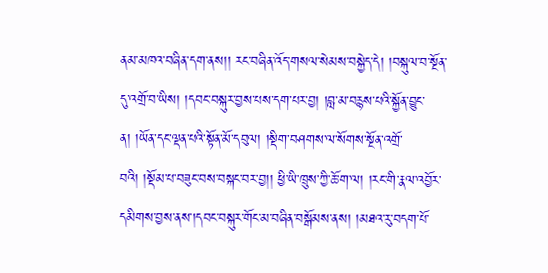ནམ་མཁའ་བཞིན་དག་ནས།། རང་བཞིན་འོད་གསལ་སེམས་བསྐྱེད་དེ། །བསྐུལ་བ་སྔོན་དུ་འགྲོ་བ་ཡིས། །དབང་བསྐུར་བྱས་པས་དག་པར་བྱ། །བླ་མ་བརྙས་པའི་སྐྱོན་བྱུང་ན། །ཡོན་དང་ལྡན་པའི་སྟོན་མོ་དབུལ། །སྡིག་བཤགས་ལ་སོགས་སྔོན་འགྲོ་བའི། །སྡོམ་པ་བཟུང་བས་བསྐང་བར་བྱ།། ཕྱི་ཡི་ཁྲུས་ཀྱི་ཆོ་ག་ལ། །རང་གི་རྣལ་འབྱོར་དམིགས་བྱས་ནས་།དབང་བསྐུར་གོང་མ་བཞིན་བསྒོམས་ནས། །མཐའ་རུ་བདག་པོ་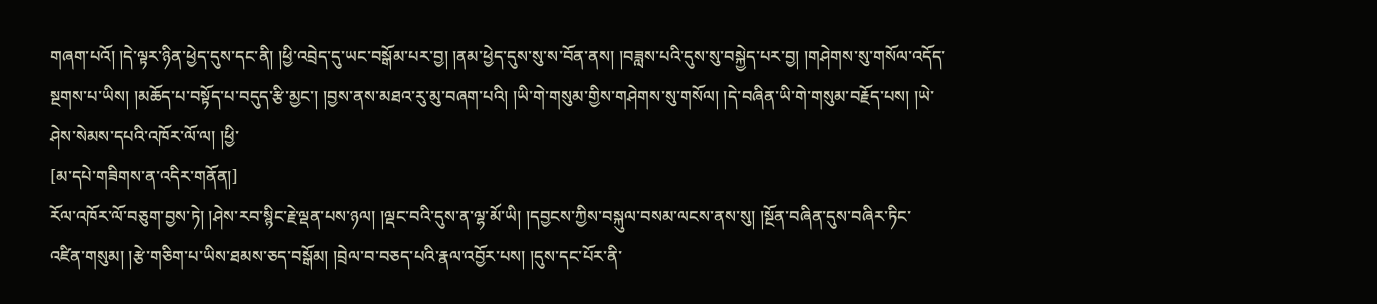གཞག་པའོ། །དེ་ལྟར་ཉིན་ཕྱེད་དུས་དང་ནི། །ཕྱི་འབྲེད་དུ་ཡང་བསྒོམ་པར་བྱ། །ནམ་ཕྱེད་དུས་སུ་ས་བོན་ནས། །བཟླས་པའི་དུས་སུ་བསྐྱེད་པར་བྱ། །གཤེགས་སུ་གསོལ་འདོད་སྔགས་པ་ཡིས། །མཆོད་པ་བསྟོད་པ་བདུད་རྩི་མྱང་། །བྱས་ནས་མཐའ་རུ་མུ་བཞག་པའི། །ཡི་གེ་གསུམ་གྱིས་གཤེགས་སུ་གསོལ། །དེ་བཞིན་ཡི་གེ་གསུམ་བརྗོད་པས། །ཡེ་ཤེས་སེམས་དཔའི་འཁོར་ལོ་ལ། །ཕྱི་
[མ་དཔེ་གཟིགས་ན་འདིར་གནོན།]
རོལ་འཁོར་ལོ་བཅུག་བྱས་ཏེ། །ཤེས་རབ་སྙིང་རྗེ་ལྡན་པས་ཉལ། །ལྡང་བའི་དུས་ན་ལྷ་མོ་ཡི། །དབྱངས་ཀྱིས་བསྐུལ་བསམ་ལངས་ནས་སུ། །སྔོན་བཞིན་དུས་བཞིར་ཏིང་འཛིན་གསུམ། །རྩེ་གཅིག་པ་ཡིས་ཐམས་ཅད་བསྒོམ། །བྲེལ་བ་བཅད་པའི་རྣལ་འབྱོར་པས། །དུས་དང་པོར་ནི་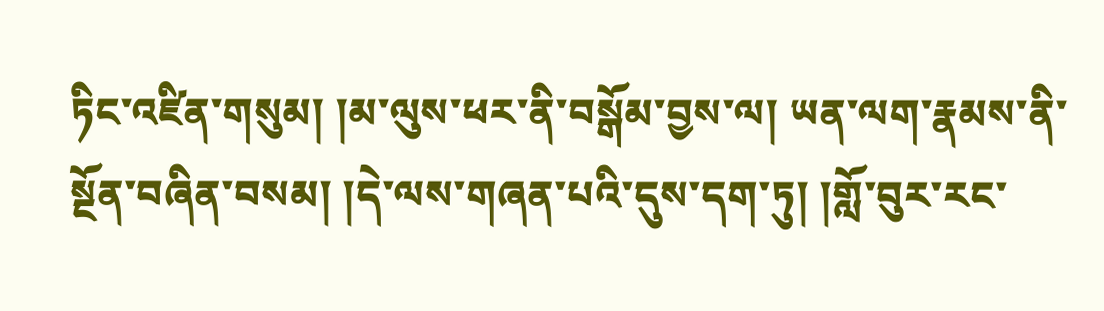ཏིང་འཛིན་གསུམ། །མ་ལུས་ཕར་ནི་བསྒོམ་བྱས་ལ། ཡན་ལག་རྣམས་ནི་སྔོན་བཞིན་བསམ། །དེ་ལས་གཞན་པའི་དུས་དག་ཏུ། །གློ་བུར་རང་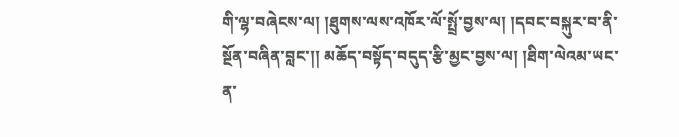གི་ལྷ་བཞེངས་ལ། །ཐུགས་ལས་འཁོར་ལོ་སྤྲོ་བྱས་ལ། །དབང་བསྐུར་བ་ནི་སྔོན་བཞིན་བླང་།། མཆོད་བསྟོད་བདུད་རྩི་མྱང་བྱས་ལ། །ཐིག་ལེའམ་ཡང་ན་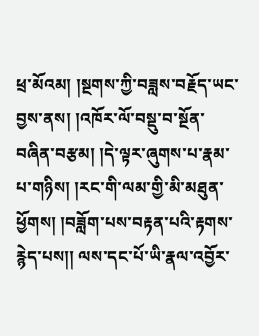ཕྲ་མོའམ། །སྔགས་ཀྱི་བཟླས་བརྗོད་ཡང་བྱས་ནས། །འཁོར་ལོ་བསྡུ་བ་སྔོན་བཞིན་བརྩམ། །དེ་ལྟར་ཞུགས་པ་རྣམ་པ་གཉིས། །རང་གི་ལམ་གྱི་མི་མཐུན་ཕྱོགས། །བཟློག་པས་བརྟན་པའི་རྟགས་རྙེད་པས།། ལས་དང་པོ་ཡི་རྣལ་འབྱོར་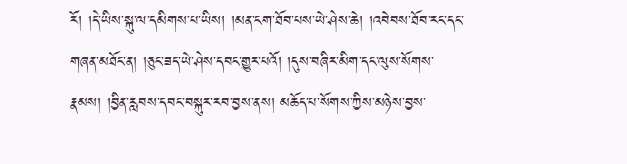རོ། །དེ་ཡིས་སྐུ་ལ་དམིགས་པ་ཡིས། །མན་ངག་ཐོབ་པས་ཡེ་ཤེས་ཆེ། །འབེབས་ཐོབ་རང་དང་གཞན་མཐོང་ན། །ཅུང་ཟད་ཡེ་ཤེས་དབང་གྱུར་པའོ། །དུས་བཞིར་མིག་དང་ལུས་སོགས་རྣམས། །བྱིན་རླབས་དབང་བསྐུར་རབ་བྱས་ནས། མཆོད་པ་སོགས་ཀྱིས་མཉེས་བྱས་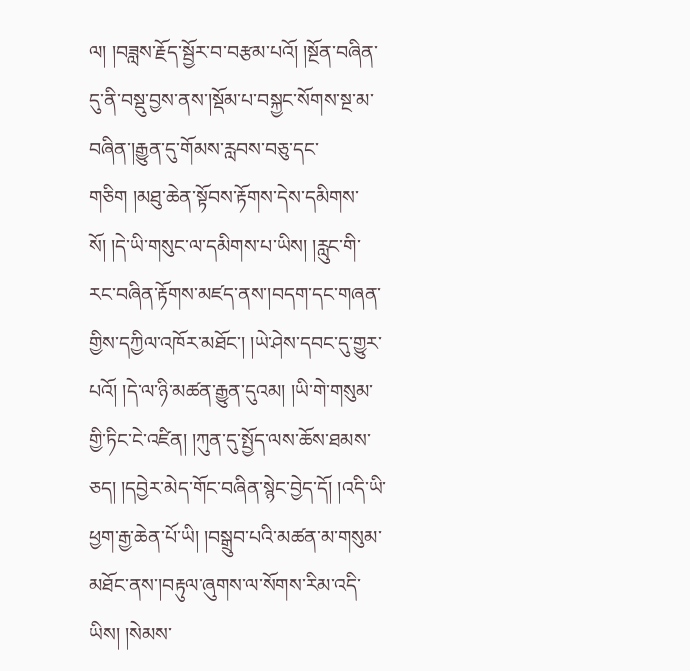ལ། །བཟླས་རྗོད་སྦྱོར་བ་བརྩམ་པའོ། །སྔོན་བཞིན་དུ་ནི་བསྡུ་བྱས་ནས་།སྡོམ་པ་བསྐྱང་སོགས་སྔ་མ་བཞིན་།རྒྱུན་དུ་གོམས་རླབས་བཅུ་དང་གཅིག །མཐུ་ཆེན་སྟོབས་རྟོགས་དེས་དམིགས་སོ། །དེ་ཡི་གསུང་ལ་དམིགས་པ་ཡིས། །རླུང་གི་རང་བཞིན་རྟོགས་མཛད་ནས་།བདག་དང་གཞན་གྱིས་དཀྱིལ་འཁོར་མཐོང་། །ཡེ་ཤེས་དབང་དུ་གྱུར་པའོ། །དེ་ལ་ཉི་མཚན་རྒྱུན་དུའམ། །ཡི་གེ་གསུམ་གྱི་ཏིང་ངེ་འཛིན། །ཀུན་དུ་སྤྱོད་ལས་ཆོས་ཐམས་ཅད། །དབྱེར་མེད་གོང་བཞིན་སྙེང་བྱེད་དོ། །འདི་ཡི་ཕྱག་རྒྱ་ཆེན་པོ་ཡི། །བསྒྲུབ་པའི་མཚན་མ་གསུམ་མཐོང་ནས་།བརྟུལ་ཞུགས་ལ་སོགས་རིམ་འདི་ཡིས། །སེམས་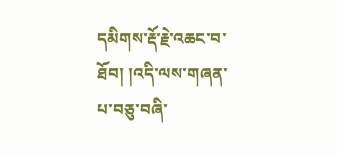དམིགས་རྡོ་རྗེ་འཆང་བ་ཐོབ། །འདི་ལས་གཞན་པ་བཅུ་བཞི་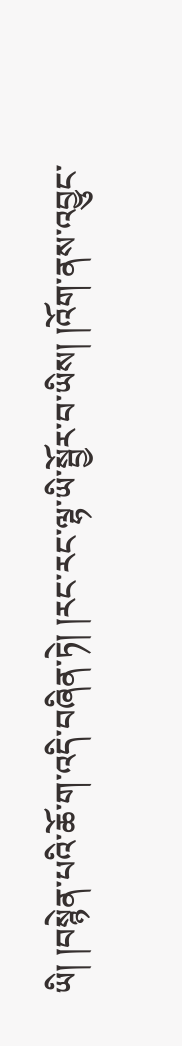ཡི། །བསྙེན་པའི་ཆོ་ག་འདི་བཞིན་ཏེ། །རང་རང་ལྷ་ཡི་སྦྱོར་བ་ཡིས། །འོག་ནས་འབྱུང་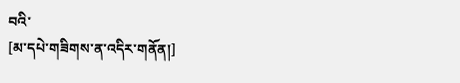བའི་
[མ་དཔེ་གཟིགས་ན་འདིར་གནོན།]